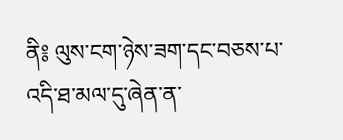ནི༔ ལུས་ངག་ཉེས་ཟག་དང་བཅས་པ་འདི་ཐ་མལ་དུ་ཞེན་ན་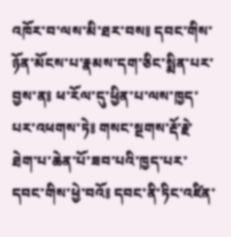འཁོར་བ་ལས་མི་ཐར་བས༔ དབང་གིས་ཉོན་མོངས་པ་རྣམས་དག་ཅིང་སྨིན་པར་བྱས་ན༔ ཕ་རོལ་དུ་ཕྱིན་པ་ལས་ཁྱད་པར་འཕགས་ཏེ༔ གསང་སྔགས་རྡོ་རྗེ་ཐེག་པ་ཆེན་པོ་ཟབ་པའི་ཁྱད་པར་དབང་གིས་ཕྱེ་བའོ༔ དབང་ནི་ཏིང་འཛིན་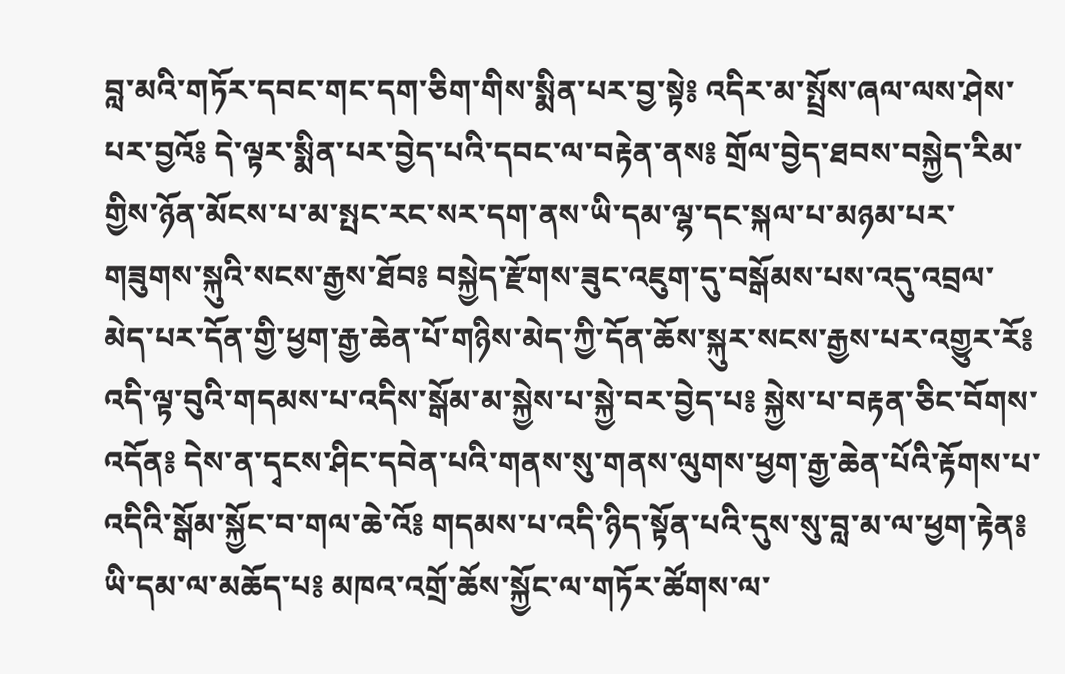བླ་མའི་གཏོར་དབང་གང་དག་ཅིག་གིས་སྨིན་པར་བྱ་སྟེ༔ འདིར་མ་སྤྲོས་ཞལ་ལས་ཤེས་པར་བྱའོ༔ དེ་ལྟར་སྨིན་པར་བྱེད་པའི་དབང་ལ་བརྟེན་ནས༔ གྲོལ་བྱེད་ཐབས་བསྐྱེད་རིམ་གྱིས་ཉོན་མོངས་པ་མ་སྤང་རང་སར་དག་ནས་ཡི་དམ་ལྷ་དང་སྐལ་པ་མཉམ་པར་གཟུགས་སྐུའི་སངས་རྒྱས་ཐོབ༔ བསྐྱེད་རྫོགས་ཟུང་འཇུག་དུ་བསྒོམས་པས་འདུ་འབྲལ་མེད་པར་དོན་གྱི་ཕྱག་རྒྱ་ཆེན་པོ་གཉིས་མེད་ཀྱི་དོན་ཆོས་སྐུར་སངས་རྒྱས་པར་འགྱུར་རོ༔ འདི་ལྟ་བུའི་གདམས་པ་འདིས་སྒོམ་མ་སྐྱེས་པ་སྐྱེ་བར་བྱེད་པ༔ སྐྱེས་པ་བརྟན་ཅིང་བོགས་འདོན༔ དེས་ན་དྭངས་ཤིང་དབེན་པའི་གནས་སུ་གནས་ལུགས་ཕྱག་རྒྱ་ཆེན་པོའི་རྟོགས་པ་འདིའི་སྒོམ་སྐྱོང་བ་གལ་ཆེ་འོ༔ གདམས་པ་འདི་ཉིད་སྟོན་པའི་དུས་སུ་བླ་མ་ལ་ཕྱག་རྟེན༔ ཡི་དམ་ལ་མཆོད་པ༔ མཁའ་འགྲོ་ཆོས་སྐྱོང་ལ་གཏོར་ཚོགས་ལ་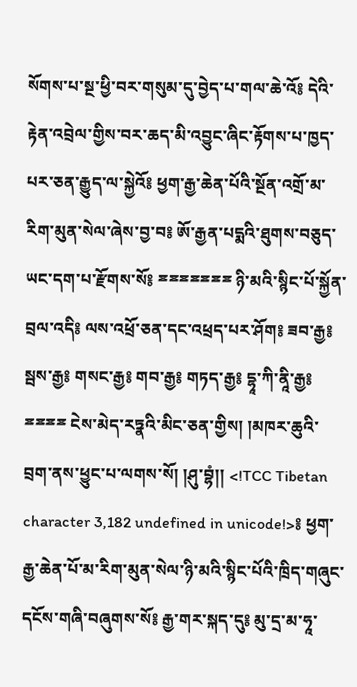སོགས་པ་སྔ་ཕྱི་བར་གསུམ་དུ་བྱེད་པ་གལ་ཆེ་འོ༔ དེའི་རྟེན་འབྲེལ་གྱིས་བར་ཆད་མི་འབྱུང་ཞིང་རྟོགས་པ་ཁྱད་པར་ཅན་རྒྱུད་ལ་སྐྱེའོ༔ ཕྱག་རྒྱ་ཆེན་པོའི་སྔོན་འགྲོ་མ་རིག་མུན་སེལ་ཞེས་བྱ་བ༔ ཨོ་རྒྱན་པདྨའི་ཐུགས་བཅུད་ཡང་དག་པ་རྫོགས་སོ༔ ྈྈྈྈྈྈྈ ཉི་མའི་སྙིང་པོ་སྐྱོན་བྲལ་འདི༔ ལས་འཕྲོ་ཅན་དང་འཕྲད་པར་ཤོག༔ ཟབ་རྒྱ༔ སྦས་རྒྱ༔ གསང་རྒྱ༔ གབ་རྒྱ༔ གཏད་རྒྱ༔ དྷཱ་ཀི་ནཱི་རྒྱ༔ ྈྈྈྈ ངེས་མེད་རཏྣའི་མིང་ཅན་གྱིས། །མཁར་ཆུའི་བྲག་ནས་ཕྱུང་པ་ལགས་སོ། །ཤུ་བྷཾ།། <!TCC Tibetan character 3,182 undefined in unicode!>༔ ཕྱག་རྒྱ་ཆེན་པོ་མ་རིག་མུན་སེལ་ཉི་མའི་སྙིང་པོའི་ཁྲིད་གཞུང་དངོས་གཞི་བཞུགས་སོ༔ རྒྱ་གར་སྐད་དུ༔ མུ་དྲ་མ་ཧཱ་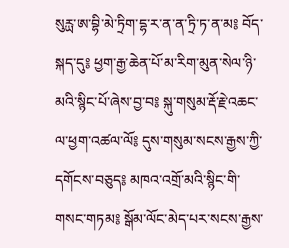སུརྻ་ཨ་བྷི་མེ་ཏྲིག་དྷ་ར་ན་ན་ཏྲི་ཏ་ན་མ༔ བོད་སྐད་དུ༔ ཕྱག་རྒྱ་ཆེན་པོ་མ་རིག་མུན་སེལ་ཉི་མའི་སྙིང་པོ་ཞེས་བྱ་བ༔ སྐུ་གསུམ་རྡོ་རྗེ་འཆང་ལ་ཕྱག་འཚལ་ལོ༔ དུས་གསུམ་སངས་རྒྱས་ཀྱི་དགོངས་བཅུད༔ མཁའ་འགྲོ་མའི་སྙིང་གི་གསང་གཏམ༔ སྒོམ་ལོང་མེད་པར་སངས་རྒྱས་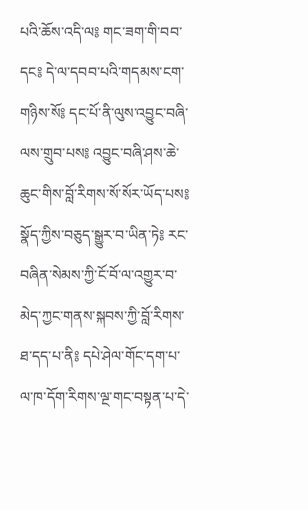པའི་ཆོས་འདི་ལ༔ གང་ཟག་གི་བབ་དང༔ དེ་ལ་དབབ་པའི་གདམས་ངག་གཉིས་སོ༔ དང་པོ་ནི་ལུས་འབྱུང་བཞི་ལས་གྲུབ་པས༔ འབྱུང་བཞི་ཤས་ཆེ་ཆུང་གིས་བློ་རིགས་སོ་སོར་ཡོད་པས༔ སྣོད་ཀྱིས་བཅུད་སྒྱུར་བ་ཡིན་ཏེ༔ རང་བཞིན་སེམས་ཀྱི་ངོ་བོ་ལ་འགྱུར་བ་མེད་ཀྱང་གནས་སྐབས་ཀྱི་བློ་རིགས་ཐ་དད་པ་ནི༔ དཔེ་ཤེལ་གོང་དག་པ་ལ་ཁ་དོག་རིགས་ལྔ་གང་བསྟན་པ་དེ་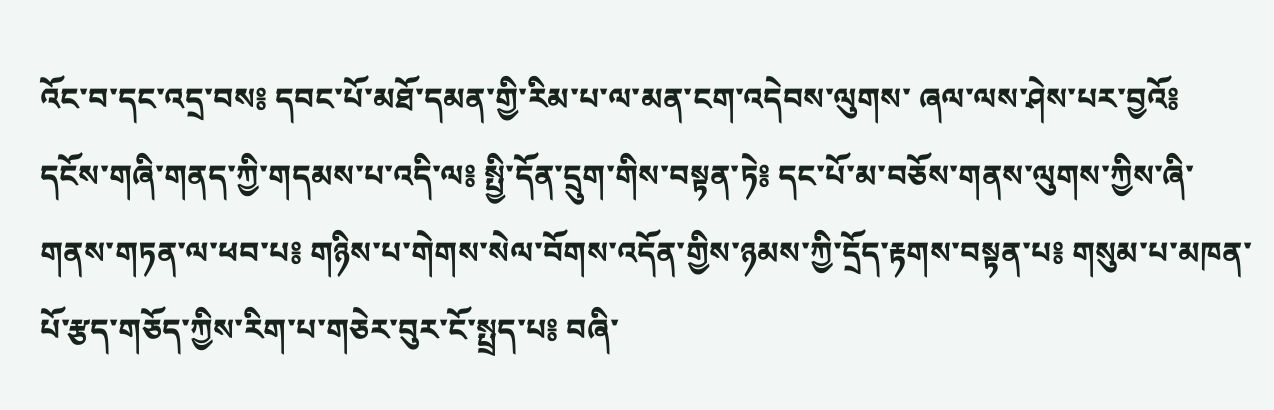འོང་བ་དང་འདྲ་བས༔ དབང་པོ་མཐོ་དམན་གྱི་རིམ་པ་ལ་མན་ངག་འདེབས་ལུགས་ ཞལ་ལས་ཤེས་པར་བྱའོ༔ དངོས་གཞི་གནད་ཀྱི་གདམས་པ་འདི་ལ༔ སྤྱི་དོན་དྲུག་གིས་བསྟན་ཏེ༔ དང་པོ་མ་བཅོས་གནས་ལུགས་ཀྱིས་ཞི་གནས་གཏན་ལ་ཕབ་པ༔ གཉིས་པ་གེགས་སེལ་བོགས་འདོན་གྱིས་ཉམས་ཀྱི་དྲོད་རྟགས་བསྟན་པ༔ གསུམ་པ་མཁན་པོ་རྩད་གཅོད་ཀྱིས་རིག་པ་གཅེར་བུར་ངོ་སྤྲད་པ༔ བཞི་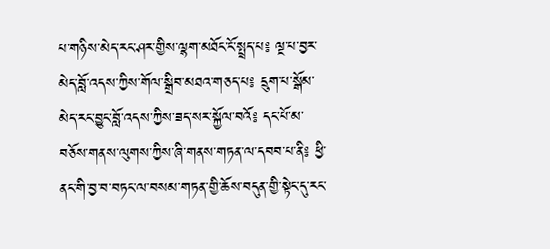པ་གཉིས་མེད་རང་ཤར་གྱིས་ལྷག་མཐོང་ངོ་སྤྲད་པ༔ ལྔ་པ་བྱར་མེད་བློ་འདས་ཀྱིས་གོལ་སྒྲིབ་མཐའ་གཅད་པ༔ དྲུག་པ་སྒོམ་མེད་རང་བྱུང་བློ་འདས་ཀྱིས་ཟད་སར་སྐྱོལ་བའོ༔ དང་པོ་མ་བཅོས་གནས་ལུགས་ཀྱིས་ཞི་གནས་གཏན་ལ་དབབ་པ་ནི༔ ཕྱི་ནང་གི་བྱ་བ་བཏང་ལ་བསམ་གཏན་གྱི་ཆོས་བདུན་གྱི་སྟེང་དུ་རང་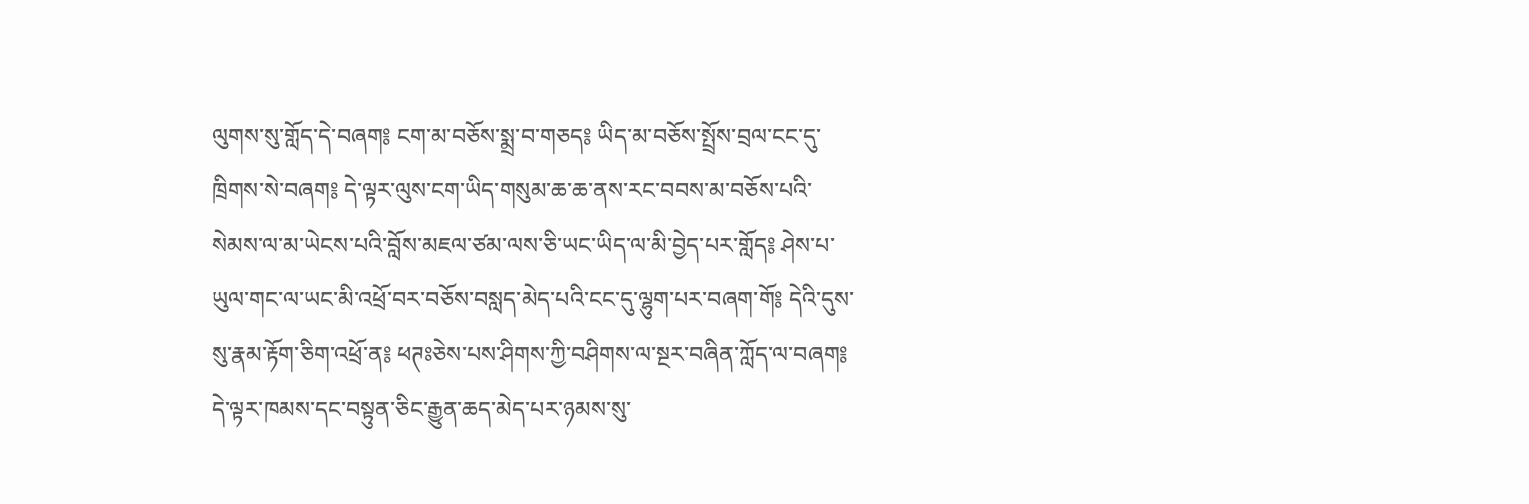ལུགས་སུ་གློད་དེ་བཞག༔ ངག་མ་བཅོས་སྨྲ་བ་གཅད༔ ཡིད་མ་བཅོས་སྤྲོས་བྲལ་ངང་དུ་ཁྲིགས་སེ་བཞག༔ དེ་ལྟར་ལུས་ངག་ཡིད་གསུམ་ཆ་ཆ་ནས་རང་བབས་མ་བཅོས་པའི་སེམས་ལ་མ་ཡེངས་པའི་བློས་མཇལ་ཙམ་ལས་ཅི་ཡང་ཡིད་ལ་མི་བྱེད་པར་གློད༔ ཤེས་པ་ཡུལ་གང་ལ་ཡང་མི་འཕྲོ་བར་བཅོས་བསླད་མེད་པའི་ངང་དུ་ལྷུག་པར་བཞག་གོ༔ དེའི་དུས་སུ་རྣམ་རྟོག་ཅིག་འཕྲོ་ན༔ ཕཊཿཅེས་པས་ཤིགས་ཀྱི་བཤིགས་ལ་སྔར་བཞིན་ཀློད་ལ་བཞག༔ དེ་ལྟར་ཁམས་དང་བསྟུན་ཅིང་རྒྱུན་ཆད་མེད་པར་ཉམས་སུ་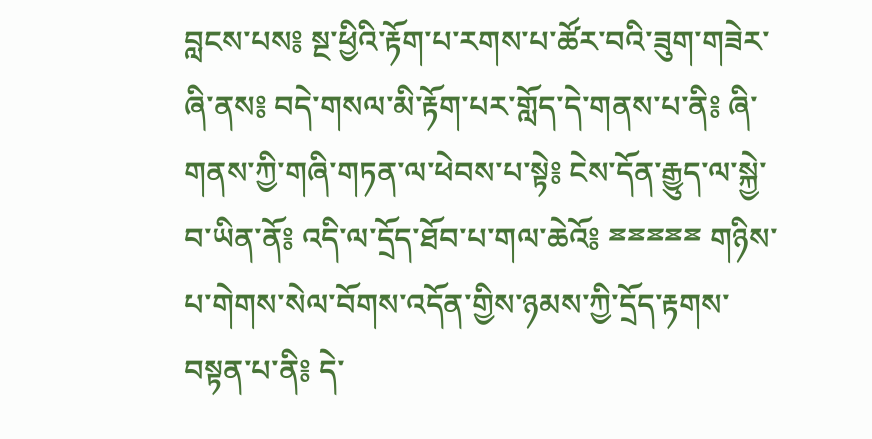བླངས་པས༔ སྔ་ཕྱིའི་རྟོག་པ་རགས་པ་ཚོར་བའི་ཟུག་གཟེར་ཞི་ནས༔ བདེ་གསལ་མི་རྟོག་པར་གློད་དེ་གནས་པ་ནི༔ ཞི་གནས་ཀྱི་གཞི་གཏན་ལ་ཕེབས་པ་སྟེ༔ ངེས་དོན་རྒྱུད་ལ་སྐྱེ་བ་ཡིན་ནོ༔ འདི་ལ་དྲོད་ཐོབ་པ་གལ་ཆེའོ༔ ྈྈྈྈྈ གཉིས་པ་གེགས་སེལ་བོགས་འདོན་གྱིས་ཉམས་ཀྱི་དྲོད་རྟགས་བསྟན་པ་ནི༔ དེ་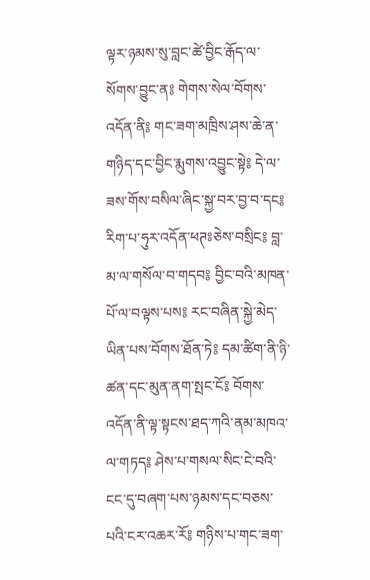ལྟར་ཉམས་སུ་བླང་ཚེ་བྱིང་རྒོད་ལ་སོགས་བྱུང་ན༔ གེགས་སེལ་བོགས་འདོན་ནི༔ གང་ཟག་མཁྲིས་ཤས་ཆེ་ན་གཉིད་དང་བྱིང་རྨུགས་འབྱུང་སྟེ༔ དེ་ལ་ཟས་གོས་བསིལ་ཞིང་སྐྱ་བར་བྱ་བ་དང༔ རིག་པ་ཧུར་འདོན་ཕཊཿཅེས་བསྲིང༔ བླ་མ་ལ་གསོལ་བ་གདབ༔ བྱིང་བའི་མཁན་པོ་ལ་བལྟས་པས༔ རང་བཞིན་སྐྱེ་མེད་ཡིན་པས་བོགས་ཐོན་ཏེ༔ དམ་ཚིག་ནི་ཉི་ཚན་དང་མུན་ནག་སྤང་ངོ༔ བོགས་འདོན་ནི་ལྟ་སྟངས་ཐད་ཀའི་ནམ་མཁའ་ལ་གཏད༔ ཤེས་པ་གསལ་སིང་ངེ་བའི་ངང་དུ་བཞག་པས་ཉམས་དང་བཅས་པའི་ངར་འཆར་རོ༔ གཉིས་པ་གང་ཟག་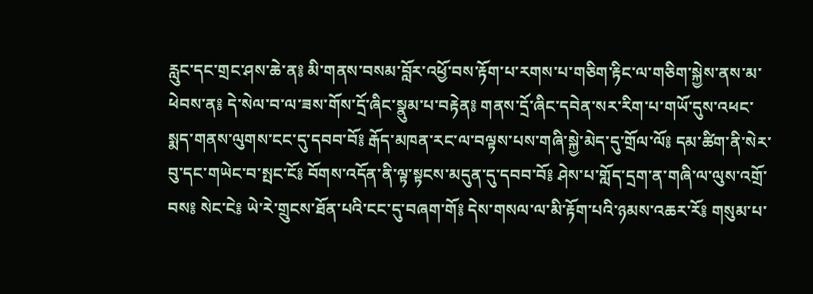རླུང་དང་གྲང་ཤས་ཆེ་ན༔ མི་གནས་བསམ་བློར་འཕྱོ་བས་རྟོག་པ་རགས་པ་གཅིག་རྟིང་ལ་གཅིག་སྐྱེས་ནས་མ་ཕེབས་ན༔ དེ་སེལ་བ་ལ་ཟས་གོས་དྲོ་ཞིང་སྣུམ་པ་བརྟེན༔ གནས་དྲོ་ཞིང་དབེན་སར་རིག་པ་གཡོ་དུས་འཕང་སྨད་གནས་ལུགས་ངང་དུ་དབབ་བོ༔ རྒོད་མཁན་རང་ལ་བལྟས་པས་གཞི་སྐྱེ་མེད་དུ་གྲོལ་ལོ༔ དམ་ཚིག་ནི་སེར་བུ་དང་གཡེང་བ་སྤང་ངོ༔ བོགས་འདོན་ནི་ལྟ་སྟངས་མདུན་དུ་དབབ་བོ༔ ཤེས་པ་གློད་དྲག་ན་གཞི་ལ་ལུས་འགྲོ་བས༔ སེང་ངེ༔ ཡེ་རེ་གྲུངས་ཐོན་པའི་ངང་དུ་བཞག་གོ༔ དེས་གསལ་ལ་མི་རྟོག་པའི་ཉམས་འཆར་རོ༔ གསུམ་པ་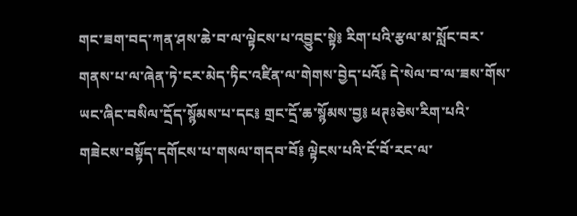གང་ཟག་བད་ཀན་ཤས་ཆེ་བ་ལ་ལྟེངས་པ་འབྱུང་སྟེ༔ རིག་པའི་རྩལ་མ་སློང་བར་གནས་པ་ལ་ཞེན་ཏེ་ངར་མེད་ཏིང་འཛིན་ལ་གེགས་བྱེད་པའོ༔ དེ་སེལ་བ་ལ་ཟས་གོས་ཡང་ཞིང་བསིལ་དྲོད་སྙོམས་པ་དང༔ གྲང་དྲོ་ཆ་སྙོམས་བྱ༔ ཕཊཿཅེས་རིག་པའི་གཟེངས་བསྟོད་དགོངས་པ་གསལ་གདབ་བོ༔ ལྟེངས་པའི་ངོ་བོ་རང་ལ་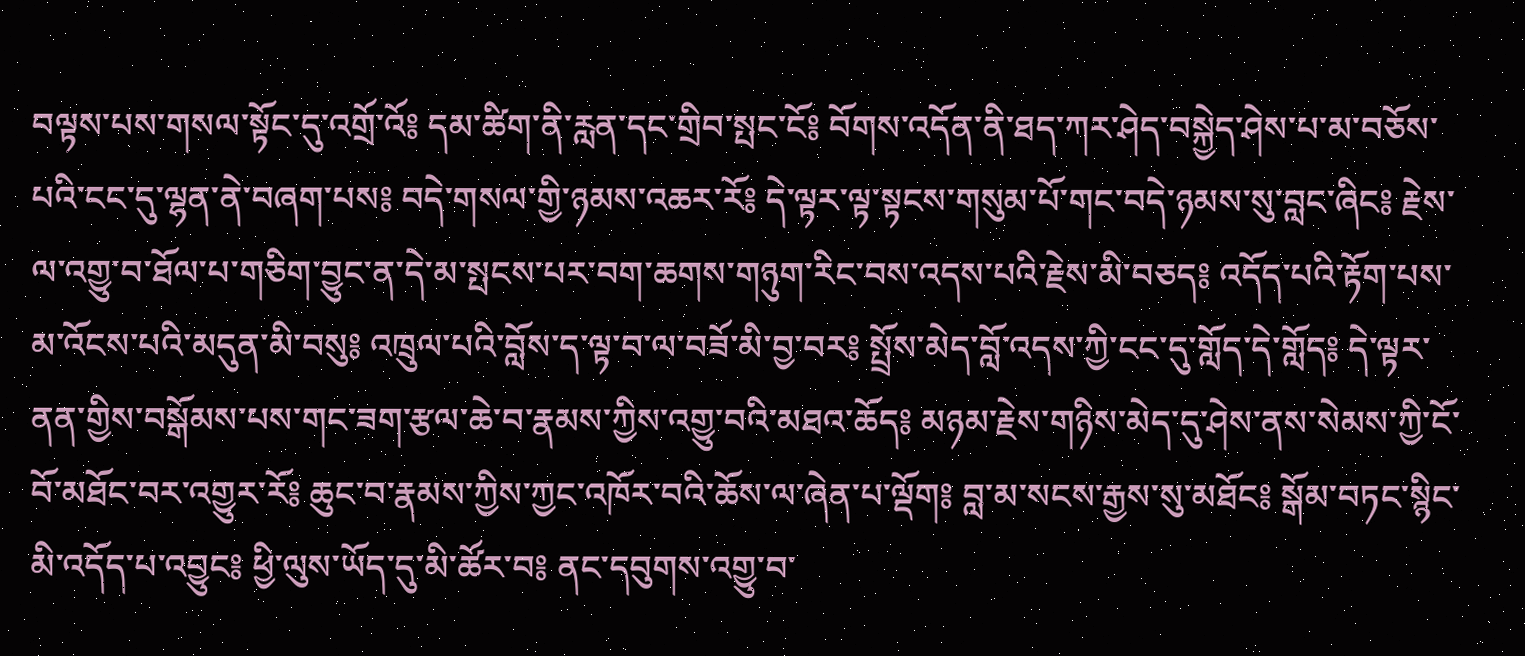བལྟས་པས་གསལ་སྟོང་དུ་འགྲོ་འོ༔ དམ་ཚིག་ནི་རླན་དང་གྲིབ་སྤང་ངོ༔ བོགས་འདོན་ནི་ཐད་ཀར་ཤེད་བསྐྱེད་ཤེས་པ་མ་བཅོས་པའི་ངང་དུ་ལྷན་ནེ་བཞག་པས༔ བདེ་གསལ་གྱི་ཉམས་འཆར་རོ༔ དེ་ལྟར་ལྟ་སྟངས་གསུམ་པོ་གང་བདེ་ཉམས་སུ་བླང་ཞིང༔ རྗེས་ལ་འགྱུ་བ་ཐོལ་པ་གཅིག་བྱུང་ན་དེ་མ་སྤངས་པར་བག་ཆགས་གཉུག་རིང་བས་འདས་པའི་རྗེས་མི་བཅད༔ འདོད་པའི་རྟོག་པས་མ་འོངས་པའི་མདུན་མི་བསུ༔ འཁྲུལ་པའི་བློས་ད་ལྟ་བ་ལ་བཟོ་མི་བྱ་བར༔ སྤྲོས་མེད་བློ་འདས་ཀྱི་ངང་དུ་གློད་དེ་གློད༔ དེ་ལྟར་ནན་གྱིས་བསྒོམས་པས་གང་ཟག་རྩལ་ཆེ་བ་རྣམས་ཀྱིས་འགྱུ་བའི་མཐའ་ཆོད༔ མཉམ་རྗེས་གཉིས་མེད་དུ་ཤེས་ནས་སེམས་ཀྱི་ངོ་བོ་མཐོང་བར་འགྱུར་རོ༔ ཆུང་བ་རྣམས་ཀྱིས་ཀྱང་འཁོར་བའི་ཆོས་ལ་ཞེན་པ་ལྡོག༔ བླ་མ་སངས་རྒྱས་སུ་མཐོང༔ སྒོམ་བཏང་སྙིང་མི་འདོད་པ་འབྱུང༔ ཕྱི་ལུས་ཡོད་དུ་མི་ཚོར་བ༔ ནང་དབུགས་འགྱུ་བ་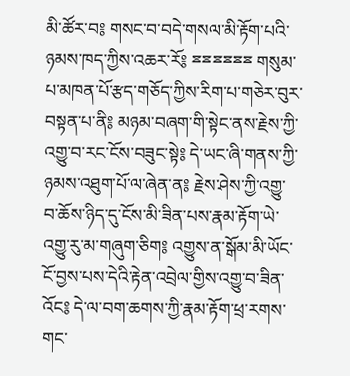མི་ཚོར་བ༔ གསང་བ་བདེ་གསལ་མི་རྟོག་པའི་ཉམས་ཁད་ཀྱིས་འཆར་རོ༔ ྈྈྈྈྈྈ གསུམ་པ་མཁན་པོ་རྩད་གཅོད་ཀྱིས་རིག་པ་གཅེར་བུར་བསྟན་པ་ནི༔ མཉམ་བཞག་གི་སྟེང་ནས་རྗེས་ཀྱི་འགྱུ་བ་རང་ངོས་བཟུང་སྟེ༔ དེ་ཡང་ཞི་གནས་ཀྱི་ཉམས་འཐུག་པོ་ལ་ཞེན་ན༔ རྗེས་ཤེས་ཀྱི་འགྱུ་བ་ཆོས་ཉིད་དུ་ངོས་མི་ཟིན་པས་རྣམ་རྟོག་ཡེ་འགྱུ་རུ་མ་གཞུག་ཅིག༔ འགྱུས་ན་སྒོམ་མི་ཡོང་ངོ་བྱས་པས་དེའི་རྟེན་འབྲེལ་གྱིས་འགྱུ་བ་ཟིན་འོང༔ དེ་ལ་བག་ཆགས་ཀྱི་རྣམ་རྟོག་ཕྲ་རགས་གང་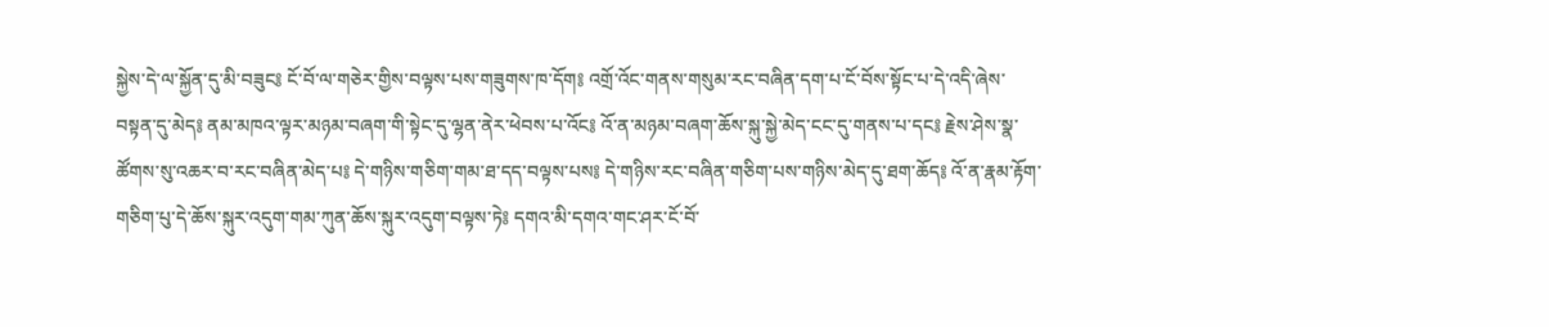སྐྱེས་དེ་ལ་སྐྱོན་དུ་མི་བཟུང༔ ངོ་བོ་ལ་གཅེར་གྱིས་བལྟས་པས་གཟུགས་ཁ་དོག༔ འགྲོ་འོང་གནས་གསུམ་རང་བཞིན་དག་པ་ངོ་བོས་སྟོང་པ་དེ་འདི་ཞེས་བསྟན་དུ་མེད༔ ནམ་མཁའ་ལྟར་མཉམ་བཞག་གི་སྟེང་དུ་ལྷན་ནེར་ཕེབས་པ་འོང༔ འོ་ན་མཉམ་བཞག་ཆོས་སྐུ་སྐྱེ་མེད་ངང་དུ་གནས་པ་དང༔ རྗེས་ཤེས་སྣ་ཚོགས་སུ་འཆར་བ་རང་བཞིན་མེད་པ༔ དེ་གཉིས་གཅིག་གམ་ཐ་དད་བལྟས་པས༔ དེ་གཉིས་རང་བཞིན་གཅིག་པས་གཉིས་མེད་དུ་ཐག་ཆོད༔ འོ་ན་རྣམ་རྟོག་གཅིག་པུ་དེ་ཆོས་སྐུར་འདུག་གམ་ཀུན་ཆོས་སྐུར་འདུག་བལྟས་ཏེ༔ དགའ་མི་དགའ་གང་ཤར་ངོ་བོ་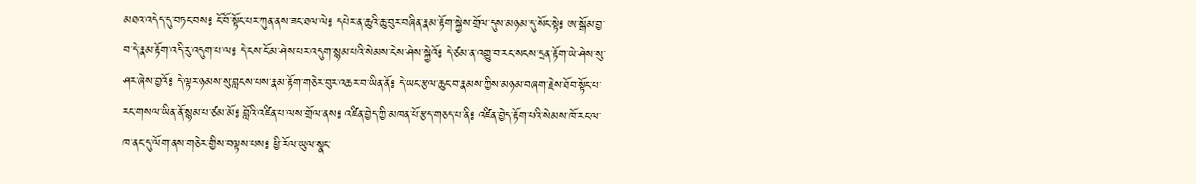མཐའ་འདེད་དུ་བཏང་བས༔ ངོ་བོ་སྟོང་པར་ཀུན་ནས་ཟང་ཐལ་ལེ༔ དཔེར་ན་ཆུའི་ཆུ་བུར་བཞིན་རྣམ་རྟོག་སྐྱེས་གྲོལ་དུས་མཉམ་དུ་སོང་སྟེ༔ ཨ་སྒོམ་བྱ་བ་དེ་རྣམ་རྟོག་འདི་རུ་འདུག་པ་ལ༔ དེ་ངས་ངོ་མ་ཤེས་པར་འདུག་སྙམ་པའི་སེམས་ངེས་ཤེས་སྐྱེའོ༔ དེ་ཙམ་ན་འགྱུ་བ་རང་སངས་དྲན་རྟོག་ཡེ་ཤེས་སུ་ཤར་ཞེས་བྱའོ༔ དེ་ལྟར་ཉམས་སུ་བླངས་པས་རྣམ་རྟོག་གཅེར་བུར་འཆར་བ་ཡིན་ནོ༔ དེ་ཡང་རྩལ་ཆུང་བ་རྣམས་ཀྱིས་མཉམ་བཞག་རྗེས་ཐོབ་སྟོང་པ་རང་གསལ་ཡིན་ནོ་སྙམ་པ་ཙམ་མོ༔ བློའི་འཛིན་པ་ལས་གྲོལ་ནས༔ འཛིན་བྱེད་ཀྱི་མཁན་པོ་རྩད་གཅད་པ་ནི༔ འཛིན་བྱེད་རྟོག་པའི་སེམས་ཁོ་རང་ལ་ཁ་ནང་དུ་ལོག་ནས་གཅེར་གྱིས་བལྟས་པས༔ ཕྱི་རོལ་ཡུལ་སྣང་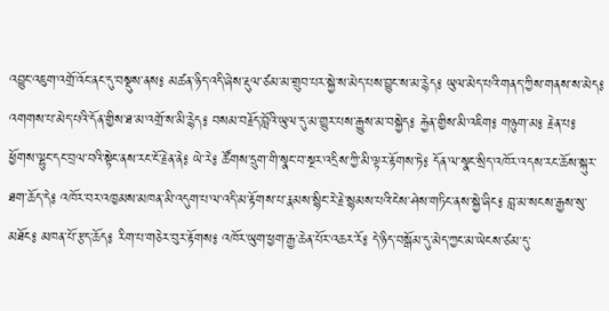འབྱུང་འཇུག་འགྲོ་འོང་ནང་དུ་བསྡུས་ནས༔ མཚན་ཉིད་འདི་ཞེས་རྡུལ་ཙམ་མ་གྲུབ་པར་སྐྱེ་ས་མེད་པས་བྱུང་ས་མ་རྙེད༔ ཡུལ་མེད་པའི་གནད་ཀྱིས་གནས་ས་མེད༔ འགགས་པ་མེད་པའི་དོན་གྱིས་ཐ་མ་འགྲོ་ས་མི་རྙེད༔ བསམ་བརྗོད་བློའི་ཡུལ་དུ་མ་གྱུར་པས་རྒྱུས་མ་བསྐྱེད༔ རྐྱེན་གྱིས་མི་འཇིག༔ གཉུག་མ༔ རྗེན་པ༔ ཕྱོགས་ལྷུང་དང་བྲལ་བའི་སྟེང་ནས་རང་ངོ་རྗེན་ནེ༔ ཡེ་རེ༔ ཚོགས་དྲུག་གི་སྣང་བ་སྔར་འདྲིས་ཀྱི་མི་ལྟར་རྟོགས་ཏེ༔ དོན་ལ་སྣང་སྲིད་འཁོར་འདས་རང་ཆོས་སྐུར་ཐག་ཆོད་དེ༔ འཁོར་བར་འཁྱམས་མཁན་མི་འདུག་པ་ལ་འདི་མ་རྟོགས་པ་རྣམས་སྙིང་རེ་རྗེ་སྙམས་པའི་ངེས་ཤེས་གཏིང་ནས་སྐྱེ་ཞིང༔ བླ་མ་སངས་རྒྱས་སུ་མཐོང༔ མཁན་པོ་རྩད་ཆོད༔ རིག་པ་གཅེར་བུར་རྟོགས༔ འཁོར་ཡུག་ཕྱག་རྒྱ་ཆེན་པོར་འཆར་རོ༔ དེ་ཉིད་བསྒོམ་དུ་མེད་ཀྱང་མ་ཡེངས་ཙམ་དུ་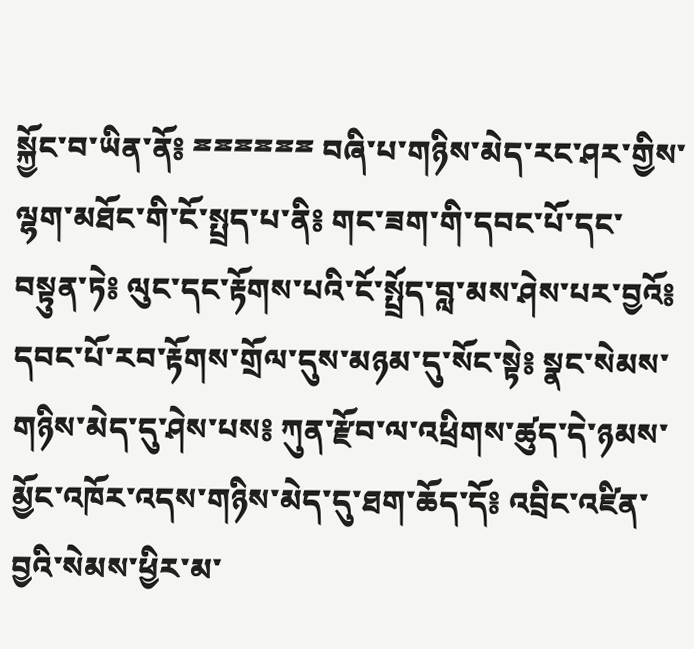སྐྱོང་བ་ཡིན་ནོ༔ ྈྈྈྈྈྈ བཞི་པ་གཉིས་མེད་རང་ཤར་གྱིས་ལྷག་མཐོང་གི་ངོ་སྤྲད་པ་ནི༔ གང་ཟག་གི་དབང་པོ་དང་བསྟུན་ཏེ༔ ལུང་དང་རྟོགས་པའི་ངོ་སྤྲོད་བླ་མས་ཤེས་པར་བྱའོ༔ དབང་པོ་རབ་རྟོགས་གྲོལ་དུས་མཉམ་དུ་སོང་སྟེ༔ སྣང་སེམས་གཉིས་མེད་དུ་ཤེས་པས༔ ཀུན་རྫོབ་ལ་འཕྲིགས་ཚུད་དེ་ཉམས་མྱོང་འཁོར་འདས་གཉིས་མེད་དུ་ཐག་ཆོད་དོ༔ འབྲིང་འཛིན་བྱའི་སེམས་ཕྱིར་མ་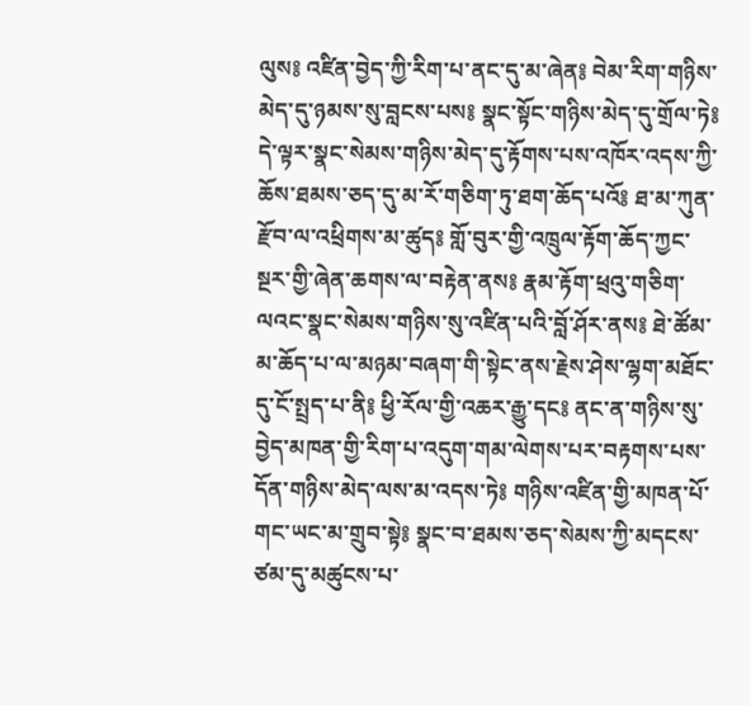ལུས༔ འཛིན་བྱེད་ཀྱི་རིག་པ་ནང་དུ་མ་ཞེན༔ བེམ་རིག་གཉིས་མེད་དུ་ཉམས་སུ་བླངས་པས༔ སྣང་སྟོང་གཉིས་མེད་དུ་གྲོལ་ཏེ༔ དེ་ལྟར་སྣང་སེམས་གཉིས་མེད་དུ་རྟོགས་པས་འཁོར་འདས་ཀྱི་ཆོས་ཐམས་ཅད་དུ་མ་རོ་གཅིག་ཏུ་ཐག་ཆོད་པའོ༔ ཐ་མ་ཀུན་རྫོབ་ལ་འཕྲིགས་མ་ཚུད༔ གློ་བུར་གྱི་འཁྲུལ་རྟོག་ཆོད་ཀྱང་སྔར་གྱི་ཞེན་ཆགས་ལ་བརྟེན་ནས༔ རྣམ་རྟོག་ཕྲའུ་གཅིག་ལའང་སྣང་སེམས་གཉིས་སུ་འཛིན་པའི་བློ་ཤོར་ནས༔ ཐེ་ཚོམ་མ་ཆོད་པ་ལ་མཉམ་བཞག་གི་སྟེང་ནས་རྗེས་ཤེས་ལྷག་མཐོང་དུ་ངོ་སྤྲད་པ་ནི༔ ཕྱི་རོལ་གྱི་འཆར་རྒྱུ་དང༔ ནང་ན་གཉིས་སུ་བྱེད་མཁན་གྱི་རིག་པ་འདུག་གམ་ལེགས་པར་བརྟགས་པས་དོན་གཉིས་མེད་ལས་མ་འདས་ཏེ༔ གཉིས་འཛིན་གྱི་མཁན་པོ་གང་ཡང་མ་གྲུབ་སྟེ༔ སྣང་བ་ཐམས་ཅད་སེམས་ཀྱི་མདངས་ཙམ་དུ་མཚུངས་པ་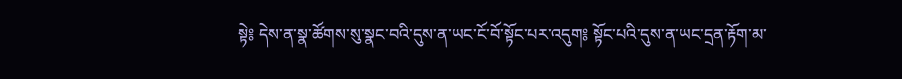སྟེ༔ དེས་ན་སྣ་ཚོགས་སུ་སྣང་བའི་དུས་ན་ཡང་ངོ་བོ་སྟོང་པར་འདུག༔ སྟོང་པའི་དུས་ན་ཡང་དྲན་རྟོག་མ་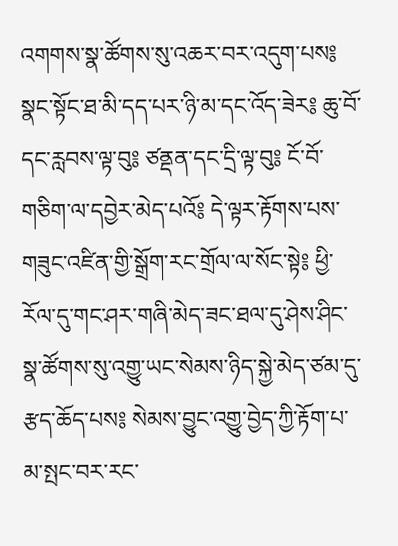འགགས་སྣ་ཚོགས་སུ་འཆར་བར་འདུག་པས༔ སྣང་སྟོང་ཐ་མི་དད་པར་ཉི་མ་དང་འོད་ཟེར༔ ཆུ་བོ་དང་རླབས་ལྟ་བུ༔ ཙནྡན་དང་དྲི་ལྟ་བུ༔ ངོ་བོ་གཅིག་ལ་དབྱེར་མེད་པའོ༔ དེ་ལྟར་རྟོགས་པས་གཟུང་འཛིན་གྱི་སྒྲོག་རང་གྲོལ་ལ་སོང་སྟེ༔ ཕྱི་རོལ་དུ་གང་ཤར་གཞི་མེད་ཟང་ཐལ་དུ་ཤེས་ཤིང་སྣ་ཚོགས་སུ་འགྱུ་ཡང་སེམས་ཉིད་སྐྱེ་མེད་ཙམ་དུ་རྩད་ཆོད་པས༔ སེམས་བྱུང་འགྱུ་བྱེད་ཀྱི་རྟོག་པ་མ་སྤང་བར་རང་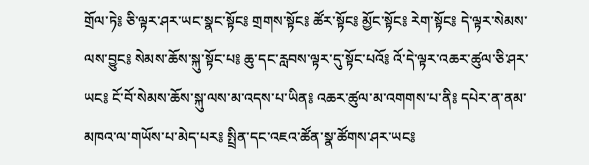གྲོལ་ཏེ༔ ཅི་ལྟར་ཤར་ཡང་སྣང་སྟོང༔ གྲགས་སྟོང༔ ཚོར་སྟོང༔ མྱོང་སྟོང༔ རེག་སྟོང༔ དེ་ལྟར་སེམས་ལས་བྱུང༔ སེམས་ཆོས་སྐུ་སྟོང་པ༔ ཆུ་དང་རླབས་ལྟར་དུ་སྟོང་པའོ༔ འོ་དེ་ལྟར་འཆར་ཚུལ་ཅི་ཤར་ཡང༔ ངོ་བོ་སེམས་ཆོས་སྐུ་ལས་མ་འདས་པ་ཡིན༔ འཆར་ཚུལ་མ་འགགས་པ་ནི༔ དཔེར་ན་ནམ་མཁའ་ལ་གཡོས་པ་མེད་པར༔ སྤྲིན་དང་འཇའ་ཚོན་སྣ་ཚོགས་ཤར་ཡང༔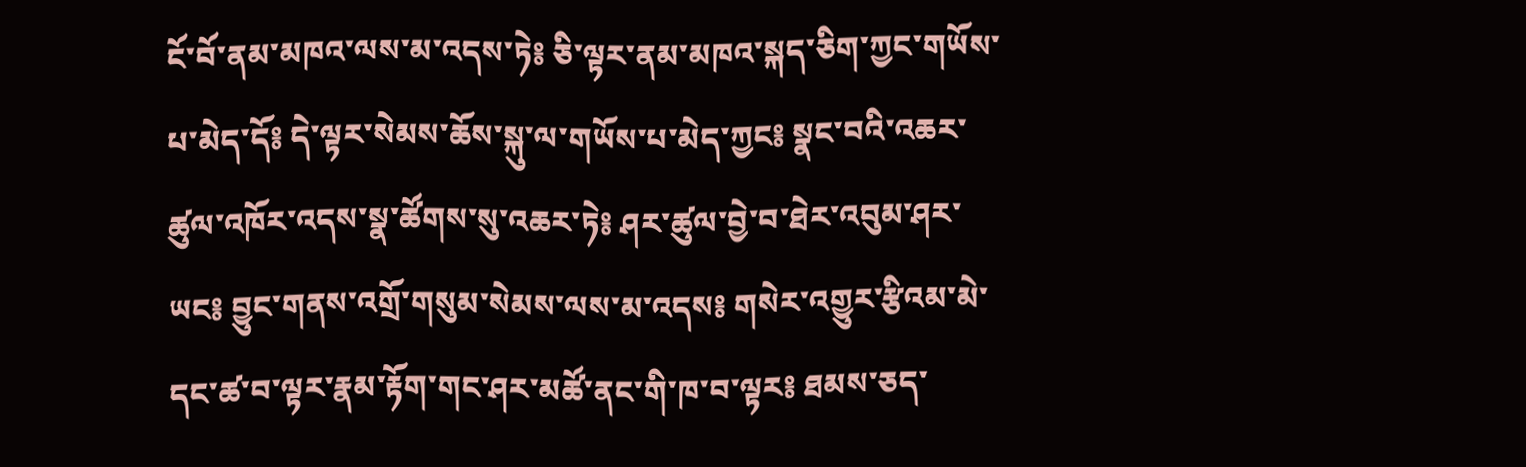ངོ་བོ་ནམ་མཁའ་ལས་མ་འདས་ཏེ༔ ཅི་ལྟར་ནམ་མཁའ་སྐད་ཅིག་ཀྱང་གཡོས་པ་མེད་དོ༔ དེ་ལྟར་སེམས་ཆོས་སྐུ་ལ་གཡོས་པ་མེད་ཀྱང༔ སྣང་བའི་འཆར་ཚུལ་འཁོར་འདས་སྣ་ཚོགས་སུ་འཆར་ཏེ༔ ཤར་ཚུལ་བྱེ་བ་ཐེར་འབུམ་ཤར་ཡང༔ བྱུང་གནས་འགྲོ་གསུམ་སེམས་ལས་མ་འདས༔ གསེར་འགྱུར་རྩིའམ་མེ་དང་ཚ་བ་ལྟར་རྣམ་རྟོག་གང་ཤར་མཚོ་ནང་གི་ཁ་བ་ལྟར༔ ཐམས་ཅད་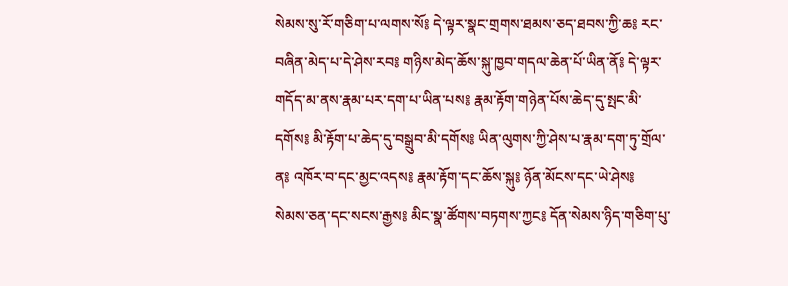སེམས་སུ་རོ་གཅིག་པ་ལགས་སོ༔ དེ་ལྟར་སྣང་གྲགས་ཐམས་ཅད་ཐབས་ཀྱི་ཆ༔ རང་བཞིན་མེད་པ་དེ་ཤེས་རབ༔ གཉིས་མེད་ཆོས་སྐུ་ཁྱབ་གདལ་ཆེན་པོ་ཡིན་ནོ༔ དེ་ལྟར་གདོད་མ་ནས་རྣམ་པར་དག་པ་ཡིན་པས༔ རྣམ་རྟོག་གཉེན་པོས་ཆེད་དུ་སྤང་མི་དགོས༔ མི་རྟོག་པ་ཆེད་དུ་བསྒྲུབ་མི་དགོས༔ ཡིན་ལུགས་ཀྱི་ཤེས་པ་རྣམ་དག་ཏུ་གྲོལ་ན༔ འཁོར་བ་དང་མྱང་འདས༔ རྣམ་རྟོག་དང་ཆོས་སྐུ༔ ཉོན་མོངས་དང་ཡེ་ཤེས༔ སེམས་ཅན་དང་སངས་རྒྱས༔ མིང་སྣ་ཚོགས་བཏགས་ཀྱང༔ དོན་སེམས་ཉིད་གཅིག་པུ་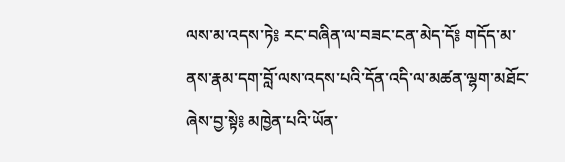ལས་མ་འདས་ཏེ༔ རང་བཞིན་ལ་བཟང་ངན་མེད་དོ༔ གདོད་མ་ནས་རྣམ་དག་བློ་ལས་འདས་པའི་དོན་འདི་ལ་མཚན་ལྷག་མཐོང་ཞེས་བྱ་སྟེ༔ མཁྱེན་པའི་ཡོན་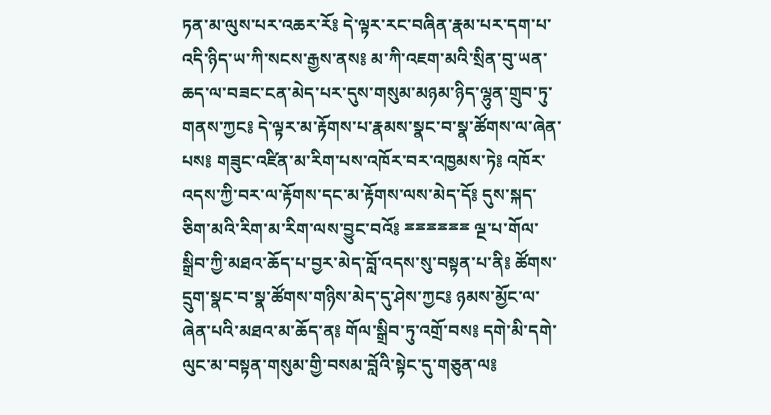ཏན་མ་ལུས་པར་འཆར་རོ༔ དེ་ལྟར་རང་བཞིན་རྣམ་པར་དག་པ་འདི་ཉིད་ཡ་ཀི་སངས་རྒྱས་ནས༔ མ་ཀི་འཇག་མའི་སྲིན་བུ་ཡན་ཆད་ལ་བཟང་ངན་མེད་པར་དུས་གསུམ་མཉམ་ཉིད་ལྷུན་གྲུབ་ཏུ་གནས་ཀྱང༔ དེ་ལྟར་མ་རྟོགས་པ་རྣམས་སྣང་བ་སྣ་ཚོགས་ལ་ཞེན་པས༔ གཟུང་འཛིན་མ་རིག་པས་འཁོར་བར་འཁྱམས་ཏེ༔ འཁོར་འདས་ཀྱི་བར་ལ་རྟོགས་དང་མ་རྟོགས་ལས་མེད་དོ༔ དུས་སྐད་ཅིག་མའི་རིག་མ་རིག་ལས་བྱུང་བའོ༔ ྈྈྈྈྈྈ ལྔ་པ་གོལ་སྒྲིབ་ཀྱི་མཐའ་ཆོད་པ་བྱར་མེད་བློ་འདས་སུ་བསྟན་པ་ནི༔ ཚོགས་དྲུག་སྣང་བ་སྣ་ཚོགས་གཉིས་མེད་དུ་ཤེས་ཀྱང༔ ཉམས་མྱོང་ལ་ཞེན་པའི་མཐའ་མ་ཆོད་ན༔ གོལ་སྒྲིབ་ཏུ་འགྲོ་བས༔ དགེ་མི་དགེ་ལུང་མ་བསྟན་གསུམ་གྱི་བསམ་བློའི་སྟེང་དུ་གཅུན་ལ༔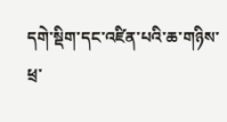དགེ་སྡིག་དང་འཛིན་པའི་ཆ་གཉིས་ཕྲ་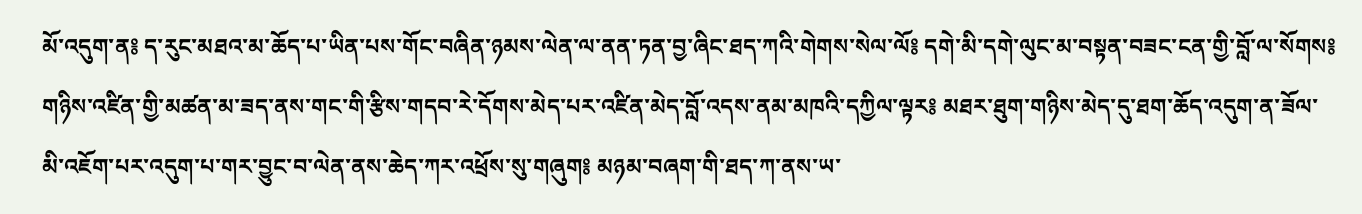མོ་འདུག་ན༔ ད་རུང་མཐའ་མ་ཆོད་པ་ཡིན་པས་གོང་བཞིན་ཉམས་ལེན་ལ་ནན་ཏན་བྱ་ཞིང་ཐད་ཀའི་གེགས་སེལ་ལོ༔ དགེ་མི་དགེ་ལུང་མ་བསྟན་བཟང་ངན་གྱི་བློ་ལ་སོགས༔ གཉིས་འཛིན་གྱི་མཚན་མ་ཟད་ནས་གང་གི་རྩིས་གདབ་རེ་དོགས་མེད་པར་འཛིན་མེད་བློ་འདས་ནམ་མཁའི་དཀྱིལ་ལྟར༔ མཐར་ཐུག་གཉིས་མེད་དུ་ཐག་ཆོད་འདུག་ན་ཟོལ་མི་འཇོག་པར་འདུག་པ་གར་བྱུང་བ་ལེན་ནས་ཆེད་ཀར་འཕྲོས་སུ་གཞུག༔ མཉམ་བཞག་གི་ཐད་ཀ་ནས་ཡ་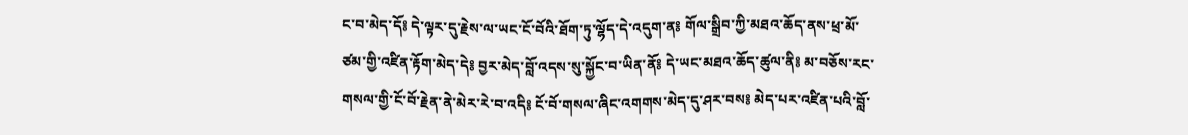ང་བ་མེད་དོ༔ དེ་ལྟར་དུ་རྗེས་ལ་ཡང་ངོ་བོའི་ཐོག་ཏུ་ལྷོད་དེ་འདུག་ན༔ གོལ་སྒྲིབ་ཀྱི་མཐའ་ཆོད་ནས་ཕྲ་མོ་ཙམ་གྱི་འཛིན་རྟོག་མེད་དེ༔ བྱར་མེད་བློ་འདས་སུ་སྐྱོང་བ་ཡིན་ནོ༔ དེ་ཡང་མཐའ་ཆོད་ཚུལ་ནི༔ མ་བཅོས་རང་གསལ་གྱི་ངོ་བོ་རྗེན་ནེ་མེར་རེ་བ་འདི༔ ངོ་བོ་གསལ་ཞིང་འགགས་མེད་དུ་ཤར་བས༔ མེད་པར་འཛིན་པའི་བློ་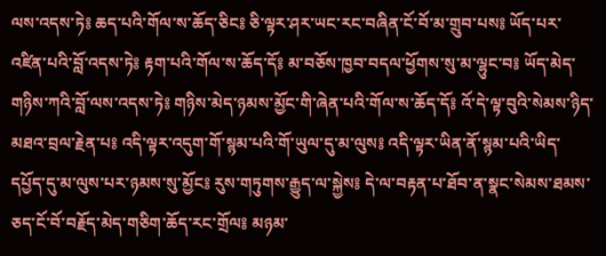ལས་འདས་ཏེ༔ ཆད་པའི་གོལ་ས་ཆོད་ཅིང༔ ཅི་ལྟར་ཤར་ཡང་རང་བཞིན་ངོ་བོ་མ་གྲུབ་པས༔ ཡོད་པར་འཛིན་པའི་བློ་འདས་ཏེ༔ རྟག་པའི་གོལ་ས་ཆོད་དོ༔ མ་བཅོས་ཁྱབ་བདལ་ཕྱོགས་སུ་མ་ལྷུང་བ༔ ཡོད་མེད་གཉིས་ཀའི་བློ་ལས་འདས་ཏེ༔ གཉིས་མེད་ཉམས་མྱོང་གི་ཞེན་པའི་གོལ་ས་ཆོད་དོ༔ འོ་དེ་ལྟ་བུའི་སེམས་ཉིད་མཐའ་བྲལ་རྗེན་པ༔ འདི་ལྟར་འདུག་གོ་སྙམ་པའི་གོ་ཡུལ་དུ་མ་ལུས༔ འདི་ལྟར་ཡིན་ནོ་སྙམ་པའི་ཡིད་དཔྱོད་དུ་མ་ལུས་པར་ཉམས་སུ་མྱོང༔ རུས་གཏུགས་རྒྱུད་ལ་སྐྱེས༔ དེ་ལ་བརྟན་པ་ཐོབ་ན་སྣང་སེམས་ཐམས་ཅད་ངོ་བོ་བརྗོད་མེད་གཅིག་ཆོད་རང་གྲོལ༔ མཉམ་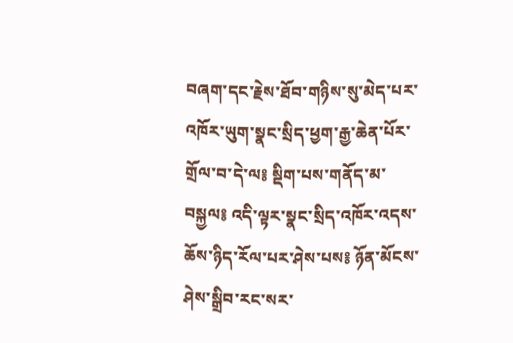བཞག་དང་རྗེས་ཐོབ་གཉིས་སུ་མེད་པར་འཁོར་ཡུག་སྣང་སྲིད་ཕྱག་རྒྱ་ཆེན་པོར་གྲོལ་བ་དེ་ལ༔ སྡིག་པས་གནོད་མ་བསྐྱལ༔ འདི་ལྟར་སྣང་སྲིད་འཁོར་འདས་ཆོས་ཉིད་རོལ་པར་ཤེས་པས༔ ཉོན་མོངས་ཤེས་སྒྲིབ་རང་སར་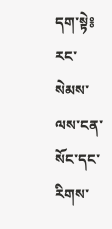དག་སྟེ༔ རང་སེམས་ལས་ངན་སོང་དང་རིགས་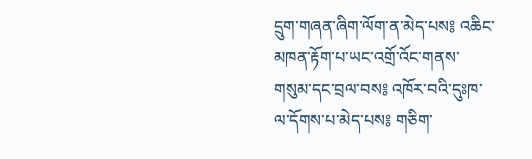དྲུག་གཞན་ཞིག་ལོག་ན་མེད་པས༔ འཆིང་མཁན་རྟོག་པ་ཡང་འགྲོ་འོང་གནས་གསུམ་དང་བྲལ་བས༔ འཁོར་བའི་དུཿཁ་ལ་དོགས་པ་མེད་པས༔ གཅིག་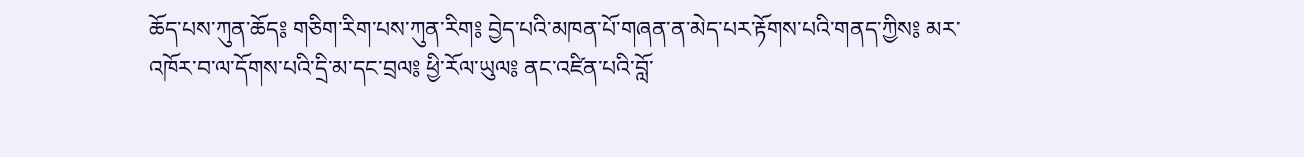ཆོད་པས་ཀུན་ཆོད༔ གཅིག་རིག་པས་ཀུན་རིག༔ བྱེད་པའི་མཁན་པོ་གཞན་ན་མེད་པར་རྟོགས་པའི་གནད་ཀྱིས༔ མར་འཁོར་བ་ལ་དོགས་པའི་དྲི་མ་དང་བྲལ༔ ཕྱི་རོལ་ཡུལ༔ ནང་འཛིན་པའི་བློ་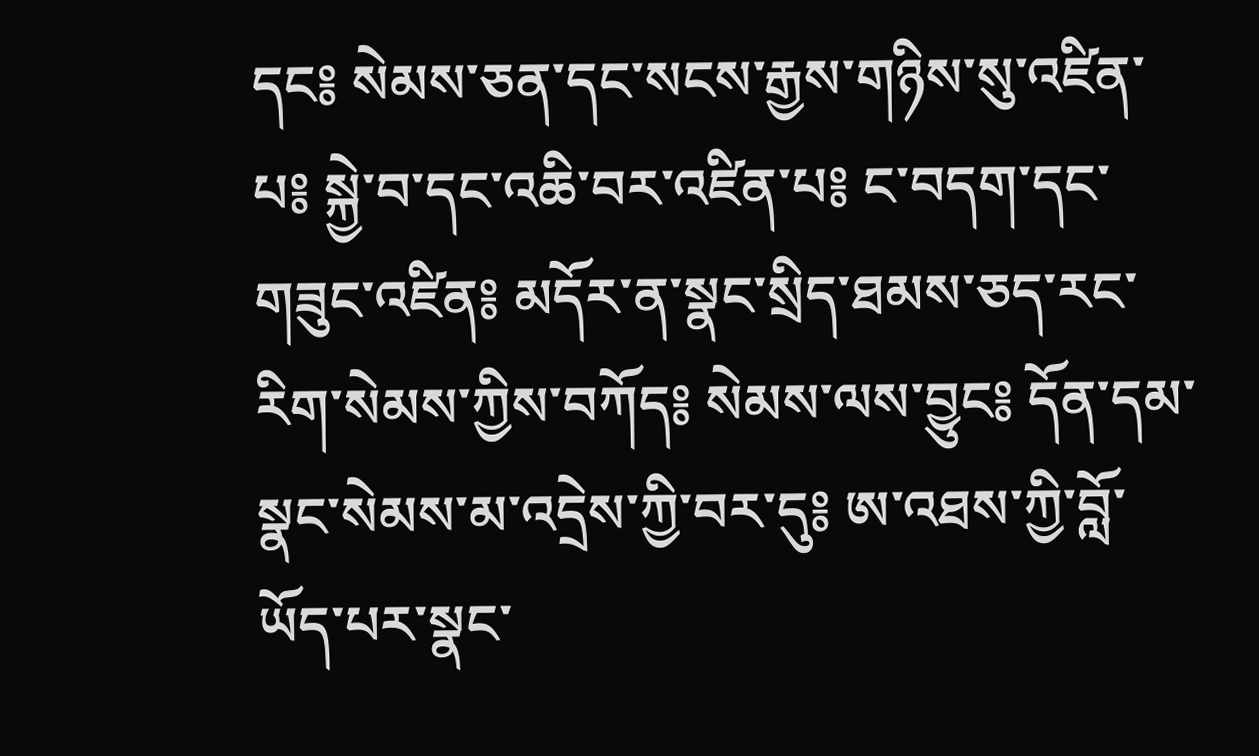དང༔ སེམས་ཅན་དང་སངས་རྒྱས་གཉིས་སུ་འཛིན་པ༔ སྐྱེ་བ་དང་འཆི་བར་འཛིན་པ༔ ང་བདག་དང་གཟུང་འཛིན༔ མདོར་ན་སྣང་སྲིད་ཐམས་ཅད་རང་རིག་སེམས་ཀྱིས་བཀོད༔ སེམས་ལས་བྱུང༔ དོན་དམ་སྣང་སེམས་མ་འདྲེས་ཀྱི་བར་དུ༔ ཨ་འཐས་ཀྱི་བློ་ཡོད་པར་སྣང་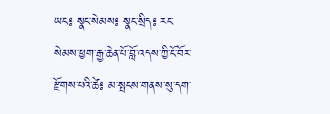ཡང༔ སྣང་སེམས༔ སྣང་སྲིད༔ རང་སེམས་ཕྱག་རྒྱ་ཆེན་པོ་བློ་འདས་ཀྱི་ངོ་བོར་རྫོགས་པའི་ཚེ༔ མ་སྤངས་གནས་སུ་དག་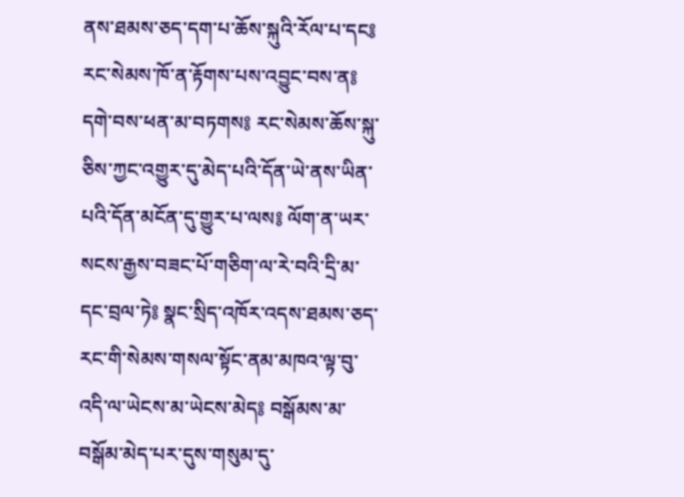ནས་ཐམས་ཅད་དག་པ་ཆོས་སྐུའི་རོལ་པ་དང༔ རང་སེམས་ཁོ་ན་རྟོགས་པས་འབྱུང་བས་ན༔ དགེ་བས་ཕན་མ་བཏགས༔ རང་སེམས་ཆོས་སྐུ་ཅིས་ཀྱང་འགྱུར་དུ་མེད་པའི་དོན་ཡེ་ནས་ཡིན་པའི་དོན་མངོན་དུ་གྱུར་པ་ལས༔ ལོག་ན་ཡར་སངས་རྒྱས་བཟང་པོ་གཅིག་ལ་རེ་བའི་དྲི་མ་དང་བྲལ་ཏེ༔ སྣང་སྲིད་འཁོར་འདས་ཐམས་ཅད་རང་གི་སེམས་གསལ་སྟོང་ནམ་མཁའ་ལྟ་བུ་འདི་ལ་ཡེངས་མ་ཡེངས་མེད༔ བསྒོམས་མ་བསྒོམ་མེད་པར་དུས་གསུམ་དུ་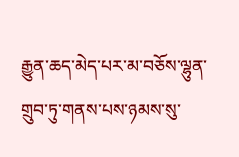རྒྱུན་ཆད་མེད་པར་མ་བཅོས་ལྷུན་གྲུབ་ཏུ་གནས་པས་ཉམས་སུ་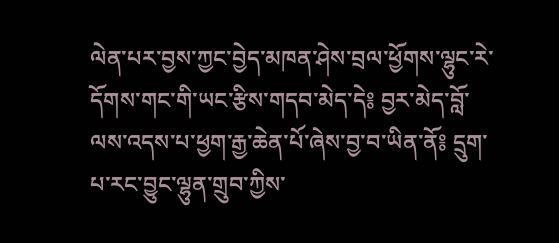ལེན་པར་བྱས་ཀྱང་བྱེད་མཁན་ཤེས་བྲལ་ཕྱོགས་ལྷུང་རེ་དོགས་གང་གི་ཡང་རྩིས་གདབ་མེད་དེ༔ བྱར་མེད་བློ་ལས་འདས་པ་ཕྱག་རྒྱ་ཆེན་པོ་ཞེས་བྱ་བ་ཡིན་ནོ༔ དྲུག་པ་རང་བྱུང་ལྷུན་གྲུབ་ཀྱིས་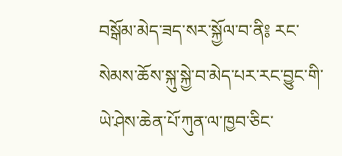བསྒོམ་མེད་ཟད་སར་སྐྱོལ་བ་ནི༔ རང་སེམས་ཆོས་སྐུ་སྐྱེ་བ་མེད་པར་རང་བྱུང་གི་ཡེ་ཤེས་ཆེན་པོ་ཀུན་ལ་ཁྱབ་ཅིང་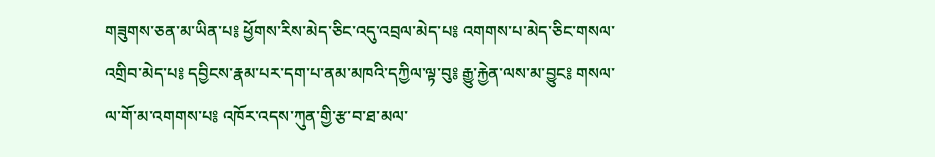གཟུགས་ཅན་མ་ཡིན་པ༔ ཕྱོགས་རིས་མེད་ཅིང་འདུ་འབྲལ་མེད་པ༔ འགགས་པ་མེད་ཅིང་གསལ་འགྲིབ་མེད་པ༔ དབྱིངས་རྣམ་པར་དག་པ་ནམ་མཁའི་དཀྱིལ་ལྟ་བུ༔ རྒྱུ་རྐྱེན་ལས་མ་བྱུང༔ གསལ་ལ་གོ་མ་འགགས་པ༔ འཁོར་འདས་ཀུན་གྱི་རྩ་བ་ཐ་མལ་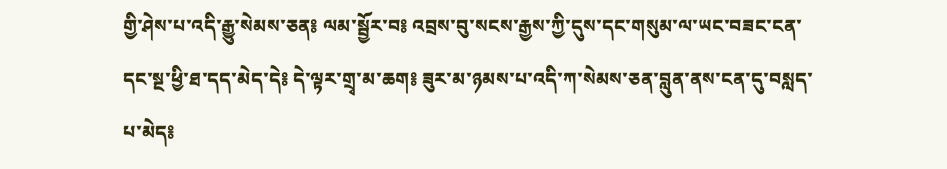གྱི་ཤེས་པ་འདི་རྒྱུ་སེམས་ཅན༔ ལམ་སྦྱོར་བ༔ འབྲས་བུ་སངས་རྒྱས་ཀྱི་དུས་དང་གསུམ་ལ་ཡང་བཟང་ངན་དང་སྔ་ཕྱི་ཐ་དད་མེད་དེ༔ དེ་ལྟར་གྲྭ་མ་ཆག༔ ཟུར་མ་ཉམས་པ་འདི་ཀ་སེམས་ཅན་བླུན་ནས་ངན་དུ་བསླད་པ་མེད༔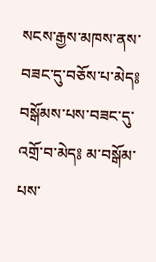སངས་རྒྱས་མཁས་ནས་བཟང་དུ་བཅོས་པ་མེད༔ བསྒོམས་པས་བཟང་དུ་འགྲོ་བ་མེད༔ མ་བསྒོམ་པས་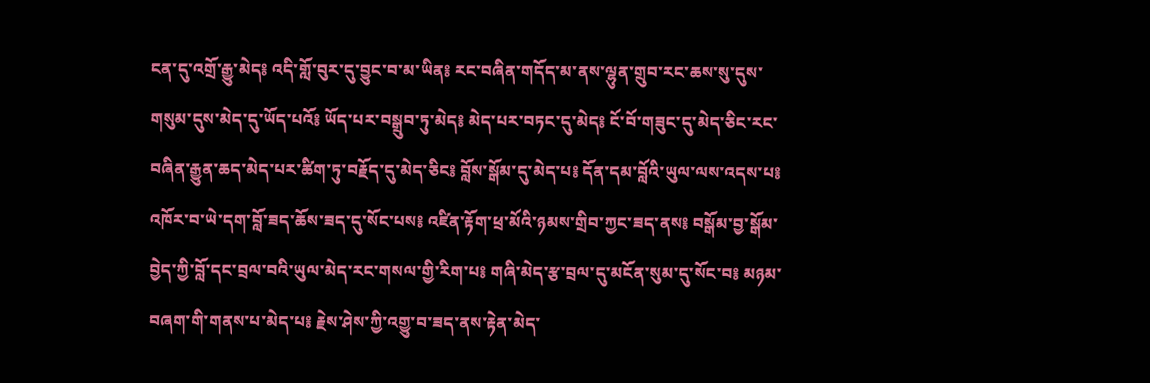ངན་དུ་འགྲོ་རྒྱུ་མེད༔ འདི་གློ་བུར་དུ་བྱུང་བ་མ་ཡིན༔ རང་བཞིན་གདོད་མ་ནས་ལྷུན་གྲུབ་རང་ཆས་སུ་དུས་གསུམ་དུས་མེད་དུ་ཡོད་པའོ༔ ཡོད་པར་བསྒྲུབ་ཏུ་མེད༔ མེད་པར་བཏང་དུ་མེད༔ ངོ་བོ་གཟུང་དུ་མེད་ཅིང་རང་བཞིན་རྒྱུན་ཆད་མེད་པར་ཚིག་ཏུ་བརྗོད་དུ་མེད་ཅིང༔ བློས་སྒོམ་དུ་མེད་པ༔ དོན་དམ་བློའི་ཡུལ་ལས་འདས་པ༔ འཁོར་བ་ཡེ་དག་བློ་ཟད་ཆོས་ཟད་དུ་སོང་པས༔ འཛིན་རྟོག་ཕྲ་མོའི་ཉམས་གྲིབ་ཀྱང་ཟད་ནས༔ བསྒོམ་བྱ་སྒོམ་བྱེད་ཀྱི་བློ་དང་བྲལ་བའི་ཡུལ་མེད་རང་གསལ་གྱི་རིག་པ༔ གཞི་མེད་རྩ་བྲལ་དུ་མངོན་སུམ་དུ་སོང་བ༔ མཉམ་བཞག་གི་གནས་པ་མེད་པ༔ རྗེས་ཤེས་ཀྱི་འགྱུ་བ་ཟད་ནས་རྟེན་མེད་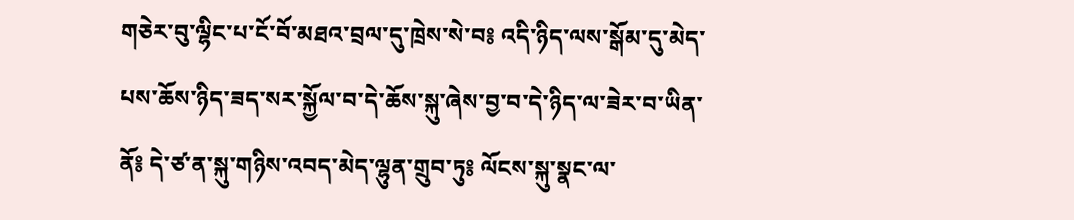གཅེར་བུ་ལྷིང་པ་ངོ་བོ་མཐའ་བྲལ་དུ་ཁྲེས་སེ་བ༔ འདི་ཉིད་ལས་སྒོམ་དུ་མེད་པས་ཆོས་ཉིད་ཟད་སར་སྐྱོལ་བ་དེ་ཆོས་སྐུ་ཞེས་བྱ་བ་དེ་ཉིད་ལ་ཟེར་བ་ཡིན་ནོ༔ དེ་ཙ་ན་སྐུ་གཉིས་འབད་མེད་ལྷུན་གྲུབ་ཏུ༔ ལོངས་སྐུ་སྣང་ལ་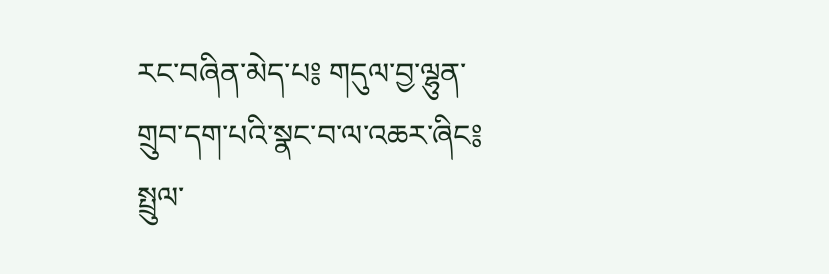རང་བཞིན་མེད་པ༔ གདུལ་བྱ་ལྷུན་གྲུབ་དག་པའི་སྣང་བ་ལ་འཆར་ཞིང༔ སྤྲུལ་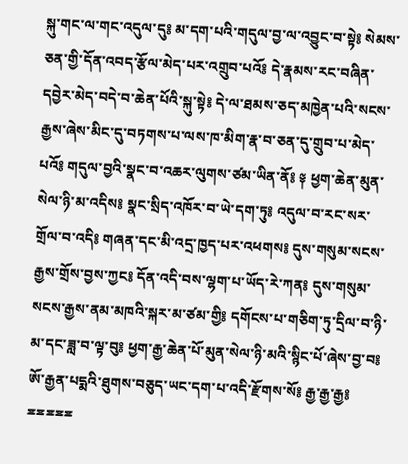སྐུ་གང་ལ་གང་འདུལ་དུ༔ མ་དག་པའི་གདུལ་བྱ་ལ་འབྱུང་བ་སྟེ༔ སེམས་ཅན་གྱི་དོན་འབད་རྩོལ་མེད་པར་འགྲུབ་པའོ༔ དེ་རྣམས་རང་བཞིན་དབྱེར་མེད་བདེ་བ་ཆེན་པོའི་སྐུ་སྟེ༔ དེ་ལ་ཐམས་ཅད་མཁྱེན་པའི་སངས་རྒྱས་ཞེས་མིང་དུ་བཏགས་པ་ལས་ཁ་མིག་རྣ་བ་ཅན་དུ་གྲུབ་པ་མེད་པའོ༔ གདུལ་བྱའི་སྣང་བ་འཆར་ལུགས་ཙམ་ཡིན་ནོ༔ ༈ ཕྱག་ཆེན་མུན་སེལ་ཉི་མ་འདིས༔ སྣང་སྲིད་འཁོར་བ་ཡེ་དག་ཏུ༔ འདུལ་བ་རང་སར་གྲོལ་བ་འདི༔ གཞན་དང་མི་འདྲ་ཁྱད་པར་འཕགས༔ དུས་གསུམ་སངས་རྒྱས་གྲོས་བྱས་ཀྱང༔ དོན་འདི་བས་ལྷག་པ་ཡོད་རེ་ཀན༔ དུས་གསུམ་སངས་རྒྱས་ནམ་མཁའི་སྐར་མ་ཙམ་གྱི༔ དགོངས་པ་གཅིག་ཏུ་དྲིལ་བ་ཉི་མ་དང་ཟླ་བ་ལྟ་བུ༔ ཕྱག་རྒྱ་ཆེན་པོ་མུན་སེལ་ཉི་མའི་སྙིང་པོ་ཞེས་བྱ་བ༔ ཨོ་རྒྱན་པདྨའི་ཐུགས་བཅུད་ཡང་དག་པ་འདི་རྫོགས་སོ༔ རྒྱ་རྒྱ་རྒྱ༔ ྈྈྈྈྈ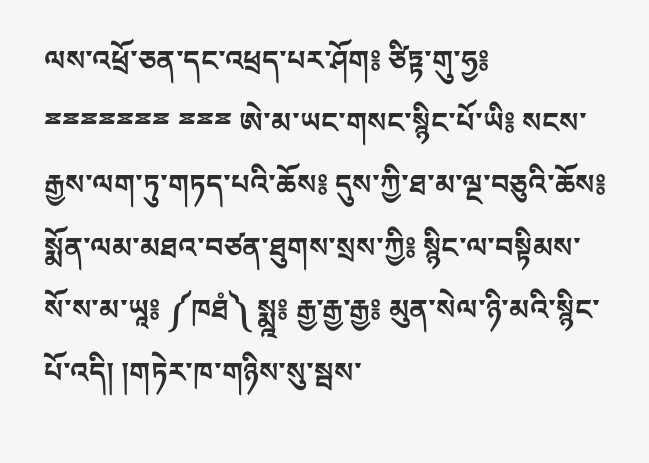ལས་འཕྲོ་ཅན་དང་འཕྲད་པར་ཤོག༔ ཙིཏྟ་གུ་ཧྱ༔ ྈྈྈྈྈྈྈ ྈྈྈ ཨེ་མ་ཡང་གསང་སྙིང་པོ་ཡི༔ སངས་རྒྱས་ལག་ཏུ་གཏད་པའི་ཆོས༔ དུས་ཀྱི་ཐ་མ་ལྔ་བཅུའི་ཆོས༔ སྨོན་ལམ་མཐའ་བཙན་ཐུགས་སྲས་ཀྱི༔ སྙིང་ལ་བསྟིམས་སོ་ས་མ་ཡཱ༔ ༼ཁཐཾ༽ སྨྰ༔ རྒྱ་རྒྱ་རྒྱ༔ མུན་སེལ་ཉི་མའི་སྙིང་པོ་འདི། །གཏེར་ཁ་གཉིས་སུ་སྦས་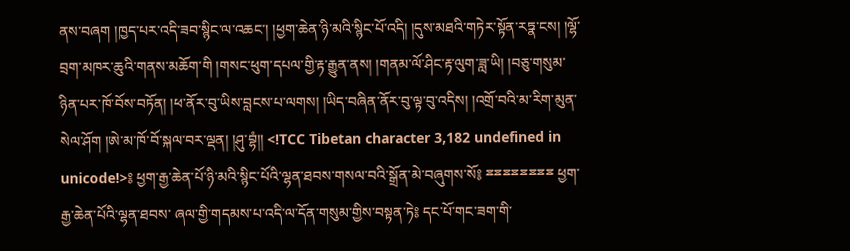ནས་བཞག །ཁྱད་པར་འདི་ཟབ་སྙིང་ལ་འཆང་། །ཕྱག་ཆེན་ཉི་མའི་སྙིང་པོ་འདི། །དུས་མཐའི་གཏེར་སྟོན་རཏྣ་ངས། །ལྷོ་བྲག་མཁར་ཆུའི་གནས་མཆོག་གི །གསང་ཕུག་དཔལ་གྱི་རྟ་རྒྱུན་ནས། །གནམ་ལོ་ཤིང་རྟ་ལུག་ཟླ་ཡི། །བཅུ་གསུམ་ཉིན་པར་ཁོ་བོས་བཏོན། །ཕ་ནོར་བུ་ཡིས་བླངས་པ་ལགས། །ཡིད་བཞིན་ནོར་བུ་ལྟ་བུ་འདིས། །འགྲོ་བའི་མ་རིག་མུན་སེལ་ཤོག །ཨེ་མ་ཁོ་བོ་སྐལ་བར་ལྡན། །ཤུ་བྷཾ།། <!TCC Tibetan character 3,182 undefined in unicode!>༔ ཕྱག་རྒྱ་ཆེན་པོ་ཉི་མའི་སྙིང་པོའི་ལྷན་ཐབས་གསལ་བའི་སྒྲོན་མེ་བཞུགས་སོ༔ ྈྈྈྈྈྈྈྈ ཕྱག་རྒྱ་ཆེན་པོའི་ལྷན་ཐབས་ ཞལ་གྱི་གདམས་པ་འདི་ལ་དོན་གསུམ་གྱིས་བསྟན་ཏེ༔ དང་པོ་གང་ཟག་གི་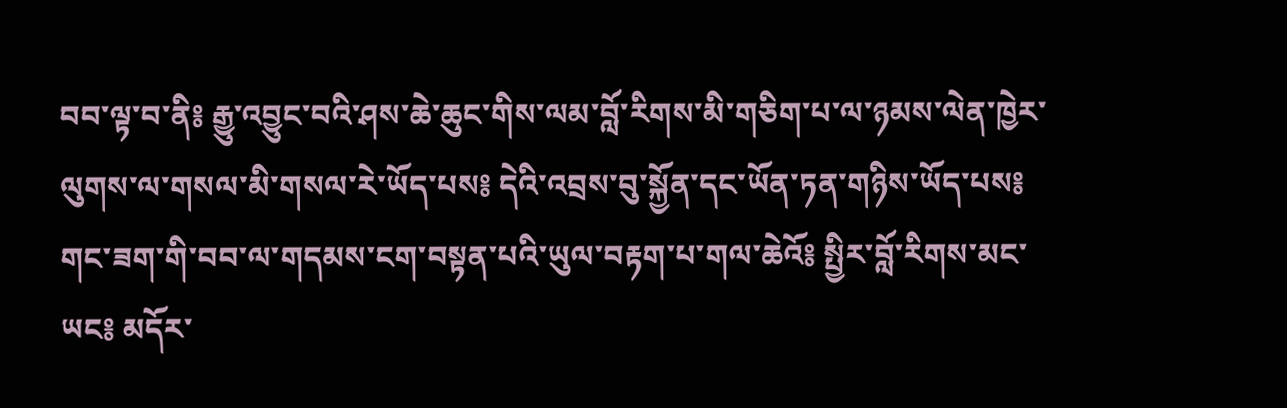བབ་ལྟ་བ་ནི༔ རྒྱུ་འབྱུང་བའི་ཤས་ཆེ་ཆུང་གིས་ལམ་བློ་རིགས་མི་གཅིག་པ་ལ་ཉམས་ལེན་ཁྱེར་ལུགས་ལ་གསལ་མི་གསལ་རེ་ཡོད་པས༔ དེའི་འབྲས་བུ་སྐྱོན་དང་ཡོན་ཏན་གཉིས་ཡོད་པས༔ གང་ཟག་གི་བབ་ལ་གདམས་ངག་བསྟན་པའི་ཡུལ་བརྟག་པ་གལ་ཆེའོ༔ སྤྱིར་བློ་རིགས་མང་ཡང༔ མདོར་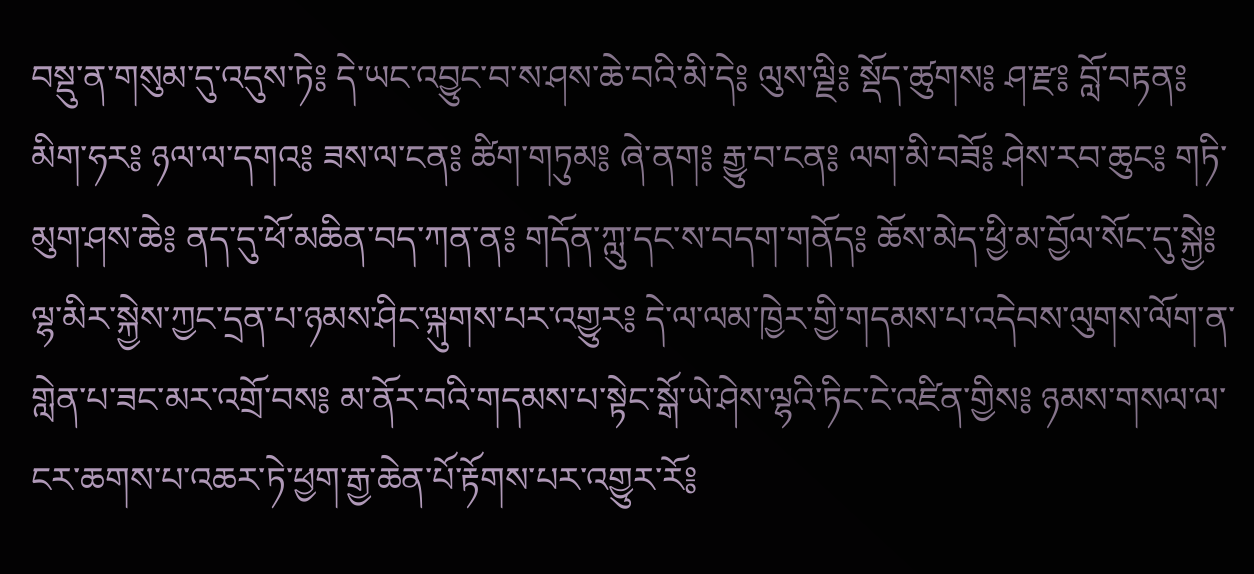བསྡུ་ན་གསུམ་དུ་འདུས་ཏེ༔ དེ་ཡང་འབྱུང་བ་ས་ཤས་ཆེ་བའི་མི་དེ༔ ལུས་ལྗི༔ སྡོད་ཚུགས༔ ཤ་རྫ༔ བློ་བརྟན༔ མིག་ཧར༔ ཉལ་ལ་དགའ༔ ཟས་ལ་ངན༔ ཚིག་གཏུམ༔ ཞེ་ནག༔ རྒྱུ་བ་ངན༔ ལག་མི་བཟོ༔ ཤེས་རབ་ཆུང༔ གཏི་མུག་ཤས་ཆེ༔ ནད་དུ་ཕོ་མཆིན་བད་ཀན་ན༔ གདོན་ཀླུ་དང་ས་བདག་གནོད༔ ཆོས་མེད་ཕྱི་མ་བྱོལ་སོང་དུ་སྐྱེ༔ ལྷ་མིར་སྐྱེས་ཀྱང་དྲན་པ་ཉམས་ཤིང་ལྐུགས་པར་འགྱུར༔ དེ་ལ་ལམ་ཁྱེར་གྱི་གདམས་པ་འདེབས་ལུགས་ལོག་ན་གླེན་པ་ཟང་མར་འགྲོ་བས༔ མ་ནོར་བའི་གདམས་པ་སྟེང་སྒོ་ཡེ་ཤེས་ལྷའི་ཏིང་ངེ་འཛིན་གྱིས༔ ཉམས་གསལ་ལ་ངར་ཆགས་པ་འཆར་ཏེ་ཕྱག་རྒྱ་ཆེན་པོ་རྟོགས་པར་འགྱུར་རོ༔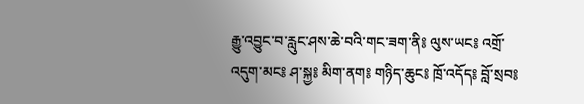རྒྱུ་འབྱུང་བ་རླུང་ཤས་ཆེ་བའི་གང་ཟག་ནི༔ ལུས་ཡང༔ འགྲོ་འདུག་མང༔ ཤ་སྐྱ༔ མིག་ནག༔ གཉིད་ཆུང༔ ཁྲོ་འདོད༔ བློ་སྲབ༔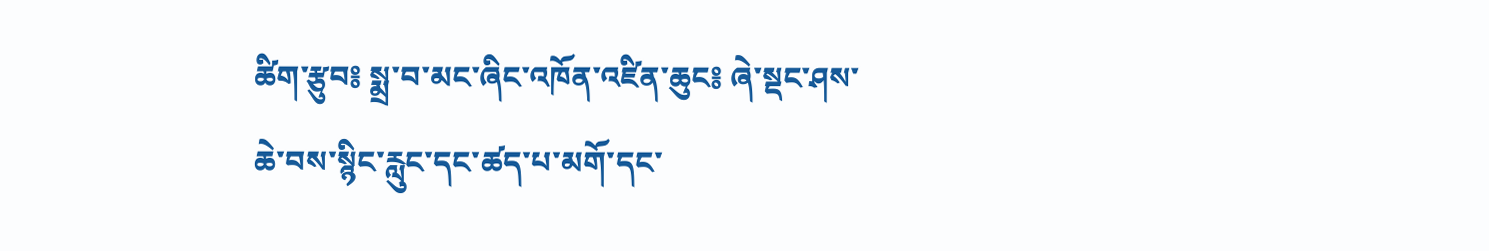ཚིག་རྩུབ༔ སྨྲ་བ་མང་ཞིང་འཁོན་འཛིན་ཆུང༔ ཞེ་སྡང་ཤས་ཆེ་བས་སྙིང་རླུང་དང་ཚད་པ་མགོ་དང་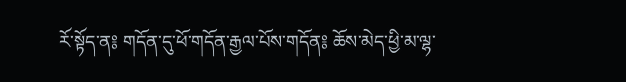རོ་སྟོད་ན༔ གདོན་དུ་ཕོ་གདོན་རྒྱལ་པོས་གདོན༔ ཆོས་མེད་ཕྱི་མ་ལྷ་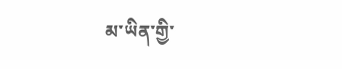མ་ཡིན་གྱི་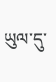ཡུལ་དུ་